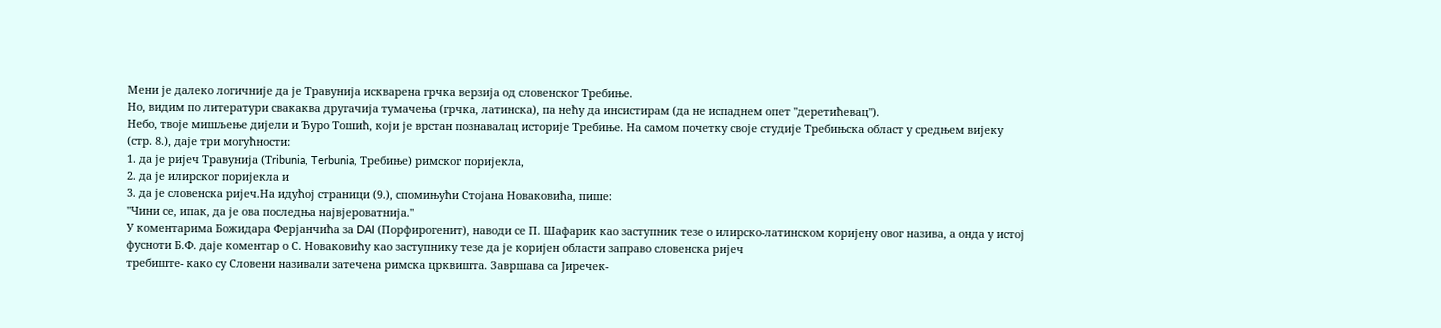Мени је далеко логичније да је Травунија искварена грчка верзија од словенског Требиње.
Но, видим по литератури свакаква другачија тумачења (грчка, латинска), па нећу да инсистирам (да не испаднем опет "деретићевац").
Небо, твоје мишљење дијели и Ђуро Тошић, који је врстан познавалац историје Требиње. На самом почетку своје студије Требињска област у средњем вијеку (стр. 8.), даје три могућности:
1. да је ријеч Травунија (Тribunia, Terbunia, Требиње) римског поријекла,
2. да је илирског поријекла и
3. да је словенска ријеч.На идућој страници (9.), спомињући Стојана Новаковића, пише:
"Чини се, ипак, да је ова последња највјероватнија."
У коментарима Божидара Ферјанчића за DAI (Порфирогенит), наводи се П. Шафарик као заступник тезе о илирско-латинском коријену овог назива, а онда у истој фусноти Б.Ф. даје коментар о С. Новаковићу као заступнику тезе да је коријен области заправо словенска ријеч
требиште- како су Словени називали затечена римска црквишта. Завршава са Јиречек-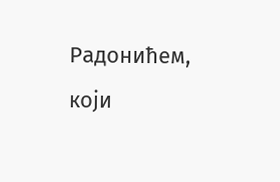Радонићем, који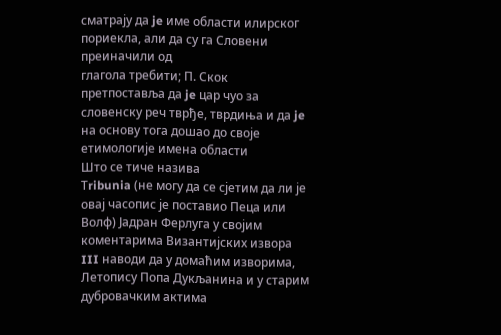сматрају да je име области илирског пориекла, али да су га Словени преиначили од
глагола требити; П. Скок претпоставља да je цар чуо за словенску реч тврђе, тврдиња и да je на основу тога дошао до своје етимологије имена области
Што се тиче назива
Тribunia (не могу да се сјетим да ли је овај часопис је поставио Пеца или Волф) Јадран Ферлуга у својим коментарима Византијских извора III наводи да у домаћим изворима, Летопису Попа Дукљанина и у старим дубровачким актима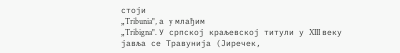стоји
„Tribunia", а y млађим
„Tribigna". У српској краљевској титули у XIII веку јавља се Травунија (Јиречек,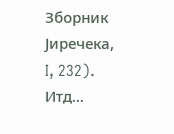Зборник Јиречека, I, 232).
Итд...